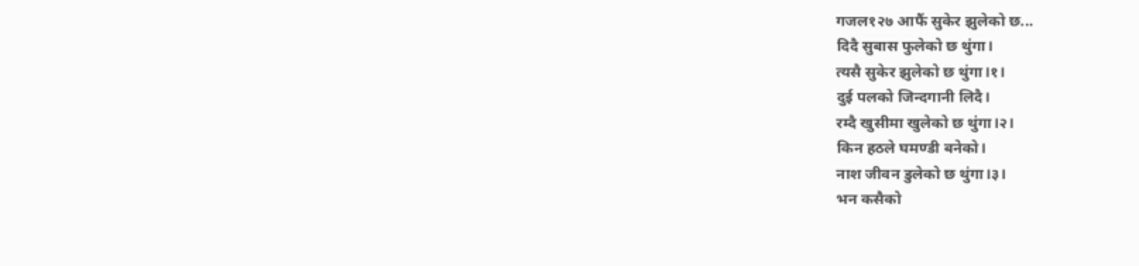गजल१२७ आफैं सुकेर झुलेको छ...
दिदै सुबास फुलेको छ थुंगा।
त्यसै सुकेर झुलेको छ थुंगा।१।
दुई पलको जिन्दगानी लिदै।
रम्दै खुसीमा खुलेको छ थुंगा।२।
किन हठले घमण्डी बनेको।
नाश जीवन डुलेको छ थुंगा।३।
भन कसैको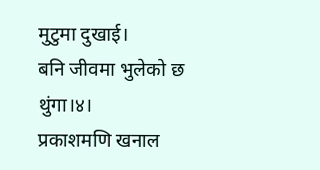मुटुमा दुखाई।
बनि जीवमा भुलेको छ थुंगा।४।
प्रकाशमणि खनाल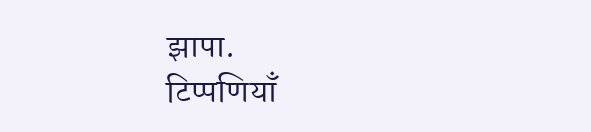झापा.
टिप्पणियाँ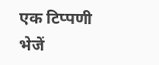एक टिप्पणी भेजें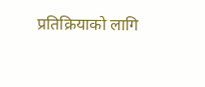प्रतिक्रियाको लागि